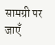सामग्री पर जाएँ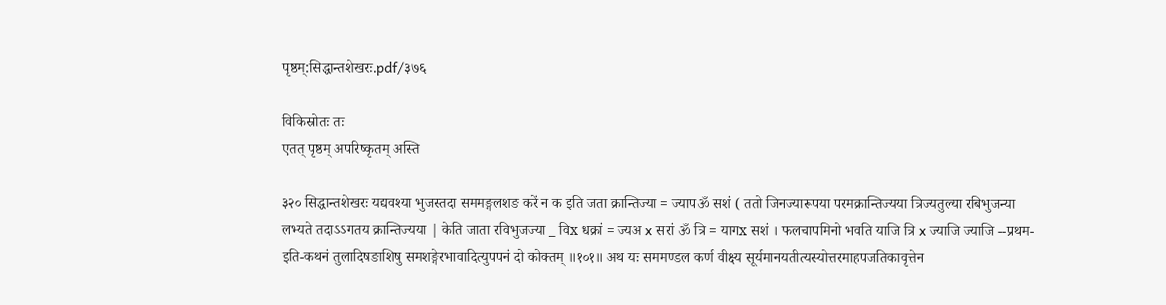पृष्ठम्:सिद्धान्तशेखरः.pdf/३७६

विकिस्रोतः तः
एतत् पृष्ठम् अपरिष्कृतम् अस्ति

३२० सिद्धान्तशेखरः यद्यवश्या भुजस्तदा सममङ्गलशङ करें न क इति जता क्रान्तिज्या = ज्यापॐ सशं ( ततो जिनज्यारूपया परमक्रान्तिज्यया त्रिज्यतुल्या रबिभुजन्या लभ्यते तदाऽऽगतय क्रान्तिज्यया | केति जाता रविभुजज्या _ विx धक्रां = ज्यअ x सरां ॐ त्रि = यागx सशं । फलचापमिनो भवति याजि त्रि x ज्याजि ज्याजि --प्रथम-इति-कथनं तुलादिषङाशिषु समशङ्गेरभावादित्युपपनं दो कोक्तम् ॥१०१॥ अथ यः सममण्डल कर्ण वीक्ष्य सूर्यमानयतीत्यस्योत्तरमाहपजतिकावृत्तेन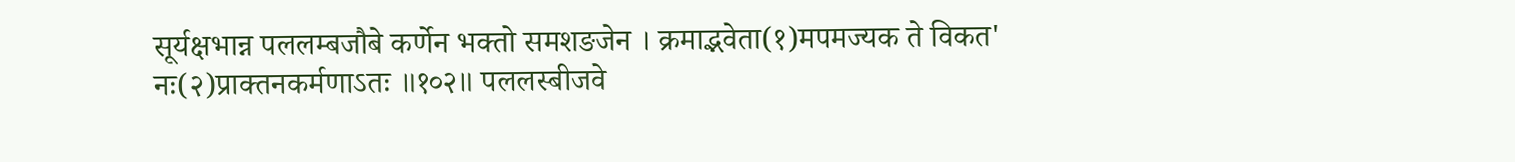सूर्यक्षभान्न पललम्बजौबे कर्णेन भक्तो समशङजेन । क्रमाद्भवेता(१)मपमज्यक ते विकत' नः(२)प्राक्तनकर्मणाऽतः ॥१०२॥ पललस्बीजवे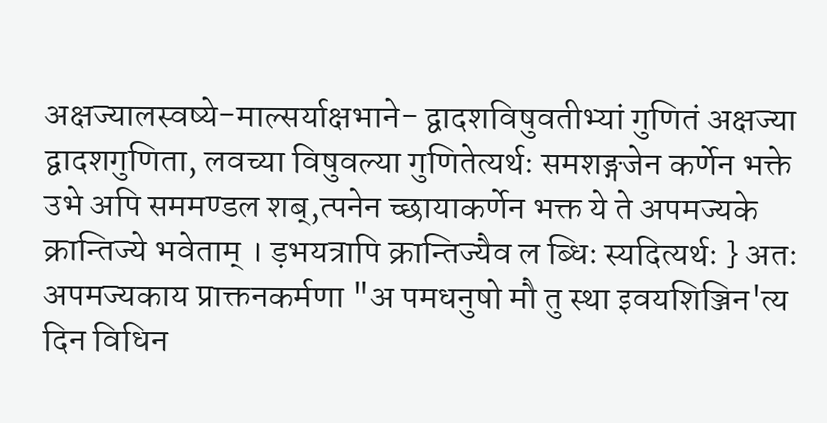अक्षज्यालस्वष्ये-माल्सर्याक्षभाने- द्वादशविषुवतीभ्यां गुणितं अक्षज्या द्वादशगुणिता, लवच्या विषुवल्या गुणितेत्यर्थः समशङ्गजेन कर्णेन भक्ते उभे अपि सममण्डल शब्,त्पनेन च्छायाकर्णेन भक्त ये ते अपमज्यके क्रान्तिज्ये भवेताम् । ड़भयत्रापि क्रान्तिज्यैव ल ब्धिः स्यदित्यर्थः } अतः अपमज्यकाय प्राक्तनकर्मणा "अ पमधनुषो मौ तु स्था इवयशिञ्जिन'त्य दिन विधिन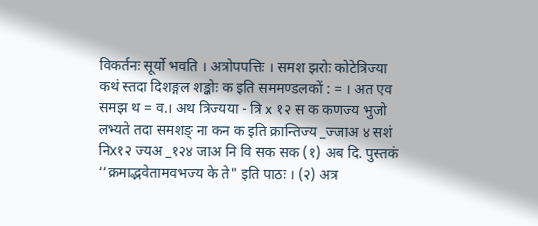विकर्तनः सूर्यो भवति । अत्रोपपत्तिः । समश झरोः कोटेत्रिज्या कथं स्तदा दिशङ्गल शङ्कोः क इति सममण्डलकों : = । अत एव समझ थ = व.। अथ त्रिज्यया - त्रि x १२ स क कणज्य भुजो लभ्यते तदा समशङ् ना कन क इति क्रान्तिज्य _ज्जाअ ४ सशं निx१२ ज्यअ _१२४ जाअ नि वि सक सक (१) अब दि. पुस्तकं ‘‘क्रमाद्भवेतामवभज्य के ते" इति पाठः । (२) अत्र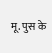मू. पुस के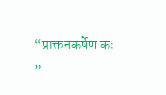“प्राक्तनकर्षेण कः ”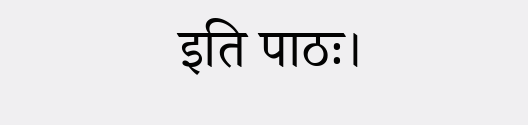इति पाठः।